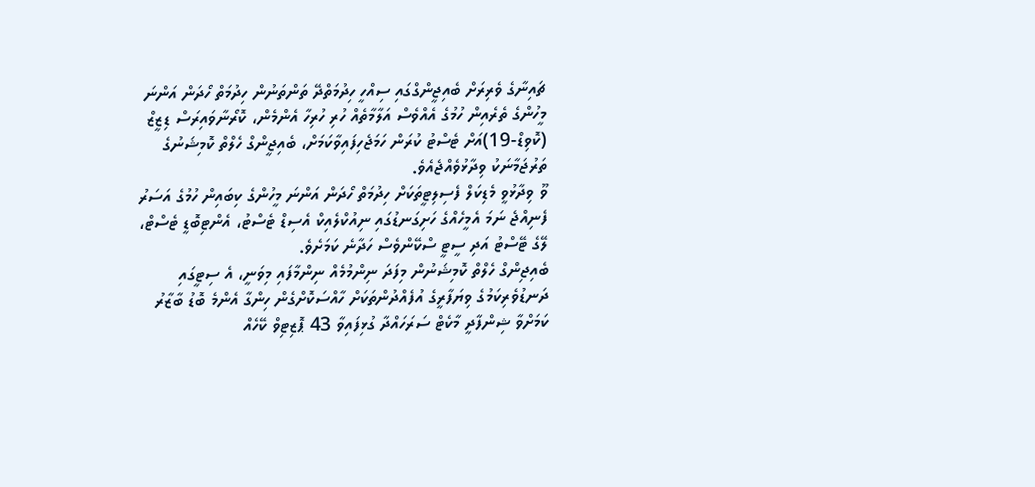ޗައިނާގެ ވެރިރަށް ބެއިޖީންގްގައި ސިއްހީ ހިދުމަތްދޭ ތަންތަނުން ހިދުމަތް ހޯދަން އަންނަ މީހުންގެ ތެރެއިން ހުމުގެ އެއްވެސް އަލާމާތެއް ހުރި ހުރިހާ އެންމެން، ކޮރޯނާވައިރަސް ޑިޒީޒް (ކޮވިޑް-19)އަށް ޓެސްޓު ކުރަން ހަމަޖެހިފައިވާކަމަށް، ބެއިޖީންގް ހެލްތް ކޮމިޝަނުގެ ތަރުޖަމާނަކު ވިދާޅުވެއްޖެއެވެ.
ވޫ ވިދާޅުވީ މެޑިކަލް ފެސިލިޓީތަކަށް ހިދުމަތް ހޯދަން އަންނަ މީހުންގެ ކިބައިން ހުމުގެ އަސަރު ފެނިއްޖެ ނަމަ އެމީހެއްގެ ހަށިގަނޑުގައި ނިއުކްލެއިކް އެސިޑް ޓެސްޓު، އެންޓިބޮޑީ ޓެސްޓް، ލޭގެ ޓޭސްޓު އަދި ސީޓީ ސްކޭންވެސް ހަދާނެ ކަމަށެވެ.
ބެއިޖިންގް ހެލްތް ކޮމިޝަނުން މިފަދަ ނިންމުމެއް ނިންމާފައި މިވަނީ، އެ ސިޓީގައި ދަނޑުވެރިކަމުގެ ވިޔަފާރީގެ އުފެއްދުންތަކަށް ހާއްސަކޮށްގެން ހިންގާ އެންމެ ބޮޑު ބާޒާރު ކަމަށްވާ ޝިންފާދީ މާކެޓް ސަރަހައްދާ ގުޅިފައިވާ 43 ޕޮޒިޓިވް ކޭހެއް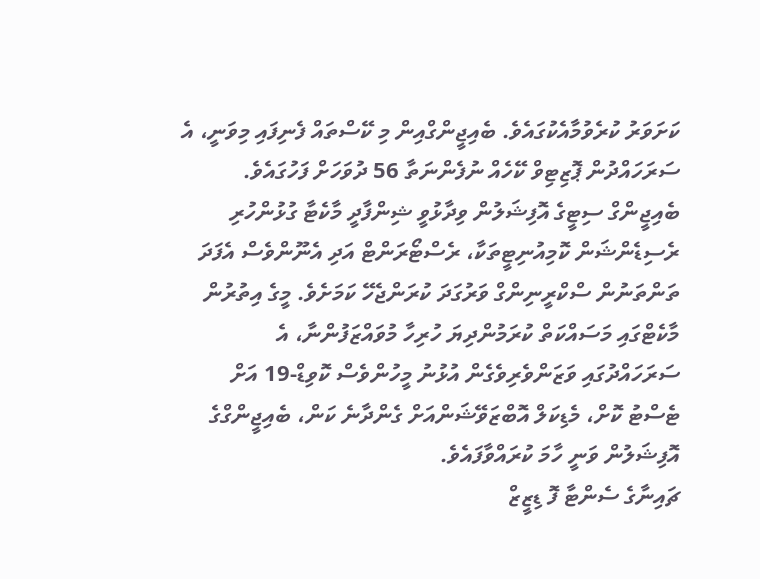ކަށަވަރު ކުރެވުމާއެކުގައެވެ. ބެއިޖީންގްއިން މި ކޭސްތައް ފެނިފައި މިވަނީ، އެ ސަރަހައްދުން ޕޮޒިޓިވް ކޭހެއް ނުފެންނަތާ 56 ދުވަހަށް ފަހުގައެވެ.
ބެއިޖީންގް ސިޓީގެ އޮފިޝަލުން ވިދާޅުވީ ޝިންފާދީ މާކެޓާ ގުޅުންހުރި ރެސިޑެންޝަން ކޮމިއުނިޓީތަކާ، ރެސްޓޯރަންޓް އަދި އެނޫންވެސް އެފަދަ ތަންތަނުން ސްކްރީނިންގް ވަރުގަދަ ކުރަންޖެހޭ ކަމަށެވެ. މީގެ އިތުރުން މާކެޓްގައި މަސައްކަތް ކުރަމުންދިޔަ ހުރިހާ މުވައްޒަފުންނާ، އެ ސަރަހައްދުގައި ވަޒަންވެރިވެގެން އުޅުނު މީހުންވެސް ކޮވިޑް-19 އަށް ޓެސްޓު ކޮށް، މެޑިކަލް އޮބްޒަވޭޝަންއަށް ގެންދާނެ ކަން، ބެއިޖީންގްގެ އޮފިޝަލުން ވަނީ ހާމަ ކުރައްވާފައެވެ.
ޗައިނާގެ ސެންޓާ ފޮ ޑިޒީޒް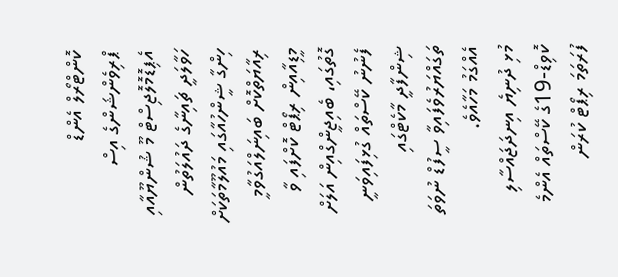ކޮންޓްރޯލް އެންޑް ޕްރިވެންޝަންގެ އިސް އެޕިޑޮމޮލޮޖިސްޓް މޫ ޝުންޔޫއާއި ހަވާލަދީ ޗައިނާގެ ދައުލަތުން ހިންގާ ޝީންހުއާގައި މައުލޫމާތަކަށް ރިއާޔަތްކޮށް ބައިނަލްއަގުވާމީ މީޑިއާއިން ރިޕޯޓް ކޮށްފައި ވާ ގޮތުގައި، ބެއިޖީންގްއިން އަލަށް ފެނުނު ކޭސްތައް ގުޅިފައިވަނީ ޝިންފާދީ މާކެޓްގައި ތަގައްޔަރުވެފައިވާ ސީފުޑް ނުވަތަ އެއްގަމު މަހާއެވެ.
މުޅި ދުނިޔެ އިނދަޖައްސާލި ކޮވިޑް-19ގެ ކޭސްތައް އެންމެ ފުރަތަމަ ރިޕޯޓް ކުރަން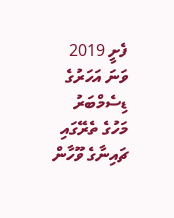ފެށީ 2019 ވަނަ އަހަރުގެ ޑިސެމްބަރު މަހުގެ ތެރޭގައި ޗައިނާގެ ވޫހާން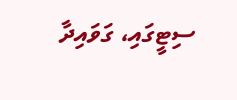ސިޓީގައި، ގަވައިދާ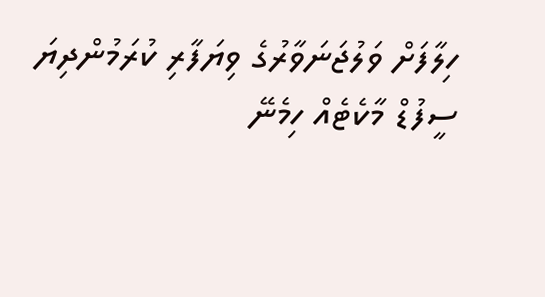ހިލާފަށް ވަލުޖަނަވާރުގެ ވިޔަފާރި ކުރަމުންދިޔަ ސީފުޑް މާކެޓެއް ހިމެނޭ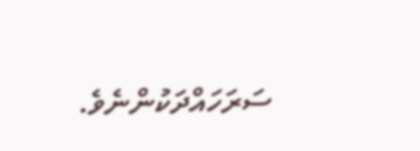ސަރަހައްދަކުންނެވެ.